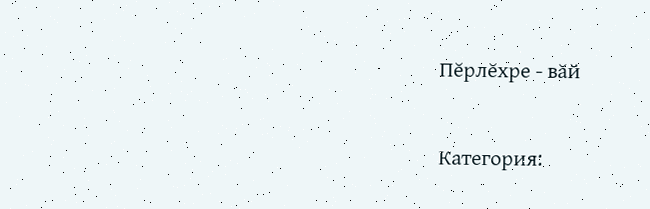Пĕрлĕхре - вăй

Категория: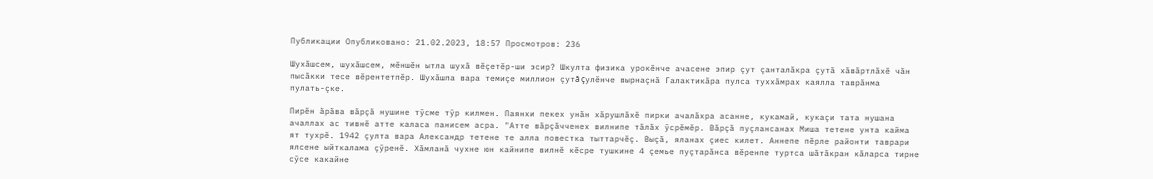Публикации Опубликовано: 21.02.2023, 18:57 Просмотров: 236

Шухăшсем, шухăшсем, мĕншĕн ытла шухă вĕçетĕр-ши эсир? Шкулта физика урокĕнче ачасене эпир çут çанталăкра çутă хăвăртлăхĕ чăн пысăкки тесе вĕрентетпĕр. Шухăшпа вара темиçе миллион çутă çулĕнче вырнаçнă Галактикăра пулса туххăмрах каялла таврăнма пулать-çке.

Пирĕн ăрăва вăрçă нушине тỹсме тỹр килмен. Паянхи пекех унăн хăрушлăхĕ пирки ачалăхра асанне, кукамай, кукаçи тата нушана ачаллах ас тивнĕ атте каласа панисем асра. "Атте вăрçăчченех вилнипе тăлăх ỹсрĕмĕр. Вăрçă пуçлансанах Миша тетене унта кайма ят тухрĕ. 1942 çулта вара Александр тетене те алла повестка тыттарчĕç. Выçă, яланах çиес килет. Аннепе пĕрле районти таврари ялсене ыйткалама çỹренĕ. Хăмланă чухне юн кайнипе вилнĕ кĕсре тушкине 4 çемье пуçтарăнса вĕренпе туртса шăтăкран кăларса тирне сỹсе какайне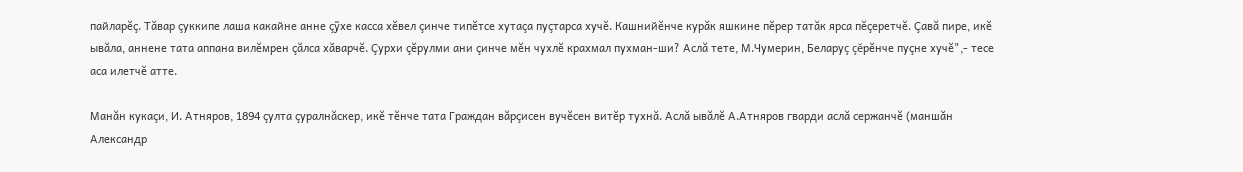пайларĕç. Тăвар çуккипе лаша какайне анне çỹхе касса хĕвел çинче типĕтсе хутаçа пуçтарса хучĕ. Кашнийĕнче курăк яшкине пĕрер татăк ярса пĕçеретчĕ. Çавă пире, икĕ ывăла, аннене тата аппана вилĕмрен çăлса хăварчĕ. Çурхи çĕрулми ани çинче мĕн чухлĕ крахмал пухман-ши? Аслă тете, М.Чумерин, Беларуç çĕрĕнче пуçне хучĕ",- тесе аса илетчĕ атте.

Манăн кукаçи, И. Атняров, 1894 çулта çуралнăскер, икĕ тĕнче тата Граждан вăрçисен вучĕсен витĕр тухнă. Аслă ывăлĕ А.Атняров гварди аслă сержанчĕ (маншăн Александр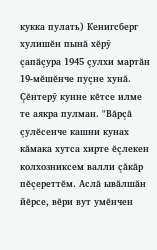кукка пулать) Кенигсберг хулишĕн пынă хĕрỹ çапăçура 1945 çулхи мартăн 19-мĕшĕнче пуçне хунă. Çĕнтерỹ кунне кĕтсе илме те аякра пулман. "Вăрçă çулĕсенче кашни кунах кăмака хутса хирте ĕçлекен колхозниксем валли çăкăр пĕçереттĕм. Аслă ывăлшăн йĕрсе, вĕри вут умĕнчен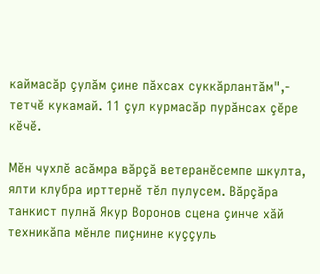каймасăр çулăм çине пăхсах суккăрлантăм",- тетчĕ кукамай. 11 çул курмасăр пурăнсах çĕре кĕчĕ.

Мĕн чухлĕ асăмра вăрçă ветеранĕсемпе шкулта, ялти клубра ирттернĕ тĕл пулусем. Вăрçăра танкист пулнă Якур Воронов сцена çинче хăй техникăпа мĕнле пиçнине куççуль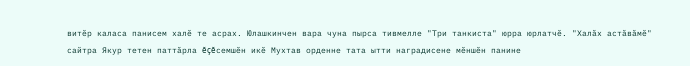витĕр каласа панисем халĕ те асрах. Юлашкинчен вара чуна пырса тивмелле "Три танкиста" юрра юрлатчĕ. "Халăх астăвăмĕ" сайтра Якур тетен паттăрла ĕçĕсемшĕн икĕ Мухтав орденне тата ытти наградисене мĕншĕн панине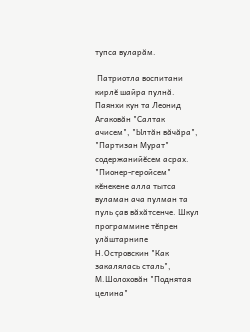тупса вуларăм.

 Патриотла воспитани кирлĕ шайра пулнă. Паянхи кун та Леонид Агаковăн "Салтак ачисем", "Ылтăн вăчăра", "Партизан Мурат" содержанийĕсем асрах. "Пионер-геройсем" кĕнекене алла тытса вуламан ача пулман та пуль çав вăхăтсенче. Шкул программине тĕпрен улăштарнипе Н.Островскин "Как закалялась сталь", М.Шолоховăн "Поднятая целина"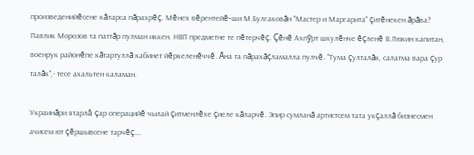произведенийĕсене кăларса пăрахрĕç. Мĕнех вĕрентейĕ-ши М.Булгаковăн "Мастер и Маргарита" çитĕнекен ăрăва? Павлик Морозов та паттăр пулман иккен. НВП предметне те пĕтерчĕç. Çĕнĕ Ахпỹрт шкулĕнче ĕçленĕ В.Люкин капитан, военрук районĕпе кăтартуллă кабинет йĕркеленĕччĕ. Ăна та пăрахăçламалла пулчĕ. "Тума çулталăк, салатма вара çур талăк",- тесе ахальтен каламан.

Украинăри ятарлă çар операцийĕ чылай çитменлĕхе çиеле кăларчĕ. Эпир сумланă артистсем тата укçаллă бизнесмен ачисем ют çĕршывсене тарчĕç...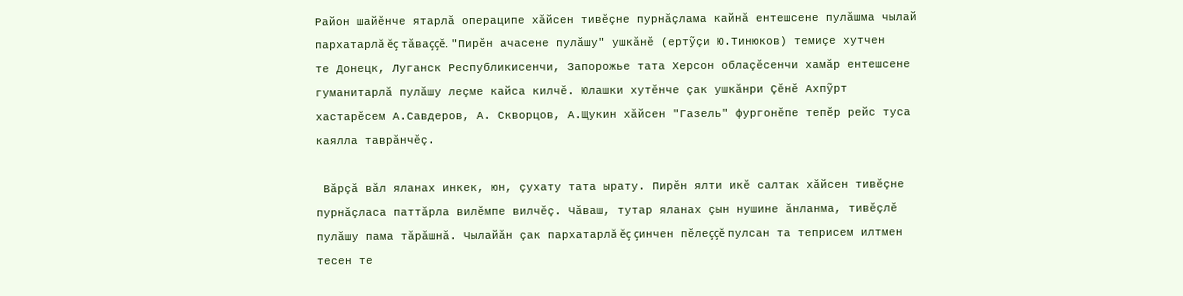Район шайĕнче ятарлă операципе хăйсен тивĕçне пурнăçлама кайнă ентешсене пулăшма чылай пархатарлă ĕç тăваççĕ. "Пирĕн ачасене пулăшу" ушкăнĕ (ертỹçи Ю.Тинюков) темиçе хутчен те Донецк, Луганск Республикисенчи, Запорожье тата Херсон облаçĕсенчи хамăр ентешсене гуманитарлă пулăшу леçме кайса килчĕ. Юлашки хутĕнче çак ушкăнри Çĕнĕ Ахпỹрт хастарĕсем А.Савдеров, А. Скворцов, А.Щукин хăйсен "Газель" фургонĕпе тепĕр рейс туса каялла таврăнчĕç.

 Вăрçă вăл яланах инкек, юн, çухату тата ырату. Пирĕн ялти икĕ салтак хăйсен тивĕçне пурнăçласа паттăрла вилĕмпе вилчĕç. Чăваш, тутар яланах çын нушине ăнланма, тивĕçлĕ пулăшу пама тăрăшнă. Чылайăн çак пархатарлă ĕç çинчен пĕлеççĕ пулсан та теприсем илтмен тесен те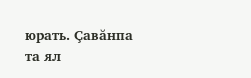юрать. Çавăнпа та ял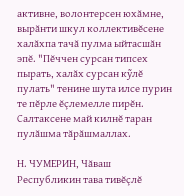активне, волонтерсен юхăмне, вырăнти шкул коллективĕсене халăхпа тачă пулма ыйтасшăн эпĕ. "Пĕччен сурсан типсех пырать, халăх сурсан кỹлĕ пулать" тенине шута илсе пурин те пĕрле ĕçлемелле пирĕн. Салтаксене май килнĕ таран пулăшма тăрăшмаллах.

Н. ЧУМЕРИН, Чăваш Республикин тава тивĕçлĕ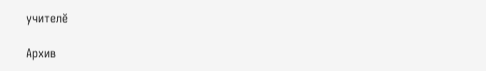учителĕ

Архив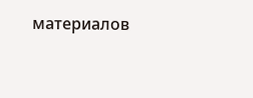материалов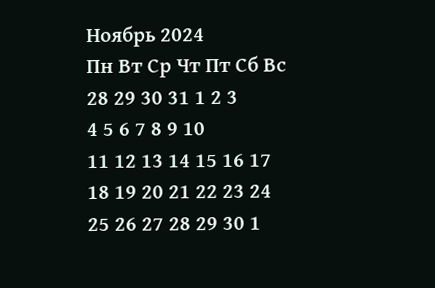Ноябрь 2024
Пн Вт Ср Чт Пт Сб Вс
28 29 30 31 1 2 3
4 5 6 7 8 9 10
11 12 13 14 15 16 17
18 19 20 21 22 23 24
25 26 27 28 29 30 1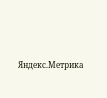Яндекс.Метрика